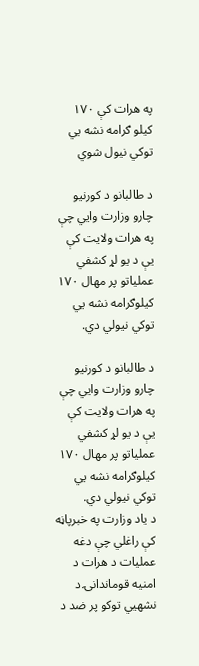په هرات کې ۱۷۰ کیلو ګرامه نشه یي توکي نیول شوي

د طالبانو د کورنیو چارو وزارت وایي چې په هرات ولایت کې یې د یو لړ کشفي عملیاتو پر مهال ۱۷۰ کیلوګرامه نشه یي توکي نیولي دي.

د طالبانو د کورنیو چارو وزارت وایي چې په هرات ولایت کې یې د یو لړ کشفي عملیاتو پر مهال ۱۷۰ کیلوګرامه نشه یي توکي نیولي دي.
د یاد وزارت په خبرپاڼه کې راغلي چې دغه عملیات د هرات د امنیه قوماندانۍ د نشهیي توکو پر ضد د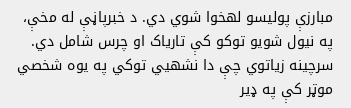مبارزې پولیسو لهخوا شوي دي. د خبرپاڼې له مخې، په نیول شویو توکو کې تاریاک او چرس شامل دي.
سرچینه زیاتوي چې دا نشهیي توکي په یوه شخصي موټر کې په ډیر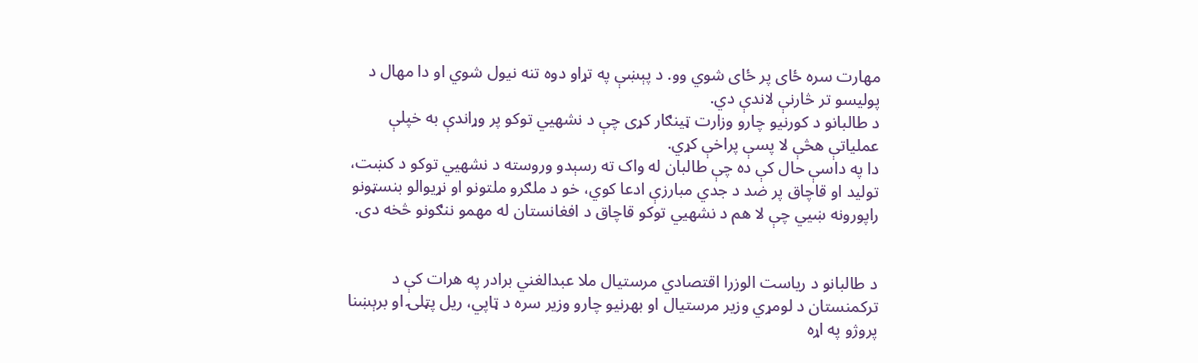مهارت سره ځای پر ځای شوي وو. د پېښې په تړاو دوه تنه نیول شوي او دا مهال د پولیسو تر څارنې لاندې دي.
د طالبانو د کورنیو چارو وزارت ټینګار کړی چې د نشهیي توکو پر وړاندې به خپلې عملیاتې هڅې لا پسې پراخې کړي.
دا په داسې حال کې ده چې طالبان له واک ته رسېدو وروسته د نشهیي توکو د کښت، تولید او قاچاق پر ضد د جدي مبارزې ادعا کوي، خو د ملګرو ملتونو او نړیوالو بنسټونو راپورونه ښيي چې لا هم د نشهیي توکو قاچاق د افغانستان له مهمو ننګونو څخه دی.


د طالبانو د ریاست الوزرا اقتصادي مرستیال ملا عبدالغني برادر په هرات کې د ترکمنستان د لومړي وزیر مرستیال او بهرنیو چارو وزیر سره د ټاپي، ریل پټلۍ او برېښنا پروژو په اړه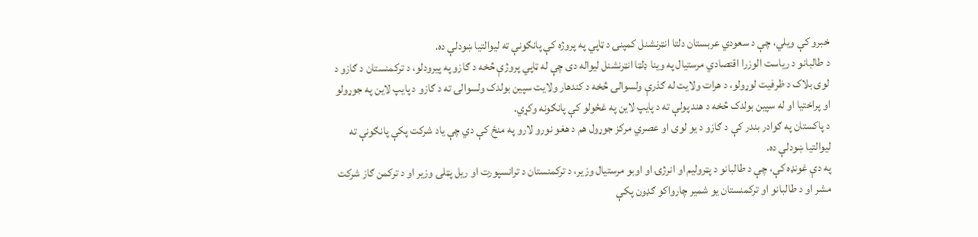خبرو کې ویلي، چې د سعودي عربستان دلتا انټرنشنل کمپنۍ د ټاپي په پروژه کې پانګونې ته لیوالتیا ښودلې ده.
د طالبانو د ریاست الوزرا اقتصادي مرستیال په وینا ډلټا انټرنشنل لیواله دی چې له ټاپي پروژې څخه د ګازو په پیرودلو، د ترکمنستان د ګازو د لوی بلاک د ظرفیت لوړولو، د هرات ولایت له ګذرې ولسوالۍ څخه د کندهار ولایت سپین بولدک ولسوالۍ ته د ګازو د پایپ لاین په جوړولو او پراختیا او له سپین بولدک څخه د هند پولې ته د پایپ لاین په غځولو کې پانګونه وکړي.
د پاکستان په ګوادر بندر کې د ګازو د یو لوی او عصري مرکز جوړول هم د هغو نورو لارو په منځ کې دي چې یاد شرکت پکې پانګونې ته لیوالتیا ښودلې ده.
په دې غونډه کې، چې د طالبانو د پټرولیم او انرژۍ او اوبو مرستیال وزیر، د ترکمنستان د ترانسپورت او ریل پټلۍ وزیر او د ترکمن ګاز شرکت مشر او د طالبانو او ترکمنستان یو شمیر چارواکو ګډون پکې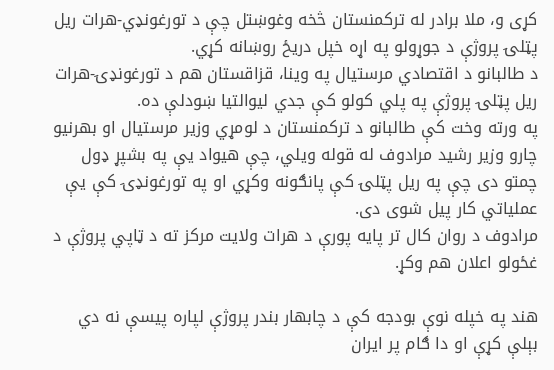کړی و، ملا برادر له ترکمنستان څخه وغوښتل چې د تورغونډي-هرات ریل پټلۍ پروژې د جوړولو په اړه خپل دریځ روښانه کړي.
د طالبانو د اقتصادي مرستیال په وینا، قزاقستان هم د تورغونډۍ-هرات ریل پټلۍ پروژې په پلي کولو کې جدي لیوالتیا ښودلې ده.
په ورته وخت کې طالبانو د ترکمنستان د لومړي وزیر مرستیال او بهرنیو چارو وزیر رشید مرادوف له قوله ویلي، چې هیواد یې په بشپړ ډول چمتو دی چې په ریل پټلۍ کې پانګونه وکړي او په تورغونډۍ کې یې عملیاتي کار پیل شوی دی.
مرادوف د روان کال تر پایه پورې د هرات ولایت مرکز ته د ټاپي پروژې د غځولو اعلان هم وکړ.

هند په خپله نوې بودجه کې د چابهار بندر پروژې لپاره پیسې نه دي بېلې کړې او دا ګام پر ایران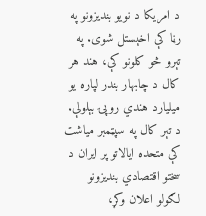د امریکا د نویو بندیزونو په رڼا کې اخېستل شوی. په تېرو څو کلونو کې، هند هر کال د چابهار بندر لپاره یو میلیارد هندي روپۍ بېلولې.
د تېر کال په سپټمبر میاشت کې متحده ایالاتو پر ایران د سختو اقتصادي بندیزونو لګولو اعلان وکړ،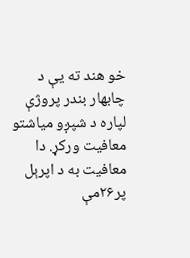خو هند ته یې د چابهار بندر پروژې لپاره د شپږو میاشتو معافیت ورکړ. دا معافیت به د اپرېل پر۲۶مې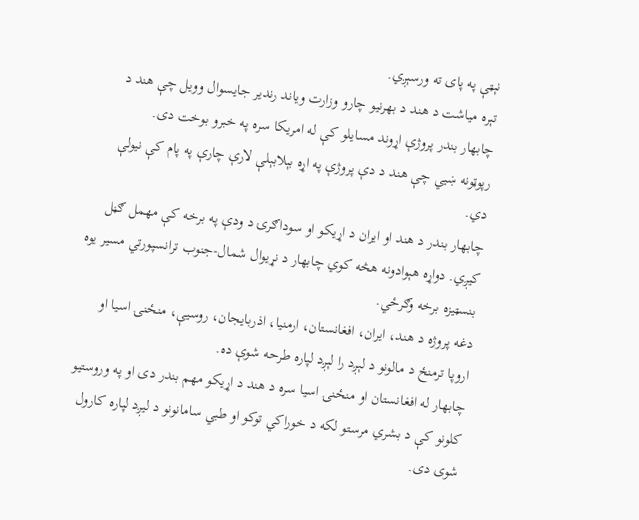نېټې په پای ته ورسېږي.
تېره میاشت د هند د بهرنیو چارو وزارت ویاند رندیر جایسوال وویل چې هند د چابهار بندر پروژې اړوند مسایلو کې له امریکا سره په خبرو بوخت دی.
رپوټونه ښيي چې هند د دې پروژې په اړه بېلابېلې لارې چارې په پام کې نیولې دي.
چابهار بندر د هند او ایران د اړیکو او سوداګرۍ د ودې په برخه کې مهمل ګڼل کیږي. دواړه هېوادونه هڅه کوي چابهار د نړیوال شمال-جنوب ترانسپورتي مسیر یوه بنسټیزه برخه وګرځي.
دغه پروژه د هند، ایران، افغانستان، ارمنیا، اذربایجان، روسیې، منځنۍ اسیا او اروپا ترمنځ د مالونو د لېږد را لېږد لپاره طرحه شوې ده.
چابهار له افغانستان او منځنۍ اسیا سره د هند د اړیکو مهم بندر دی او په وروستیو کلونو کې د بشري مرستو لکه د خوراکي توکو او طبي سامانونو د لیږد لپاره کارول شوی دی.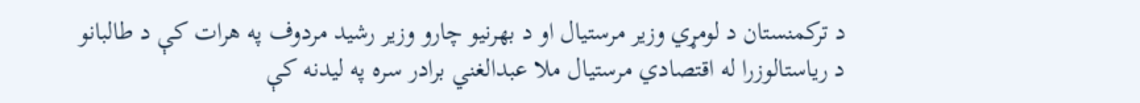د ترکمنستان د لومړي وزیر مرستیال او د بهرنیو چارو وزیر رشید مردوف په هرات کې د طالبانو د ریاستالوزرا له اقتصادي مرستیال ملا عبدالغني برادر سره په لیدنه کې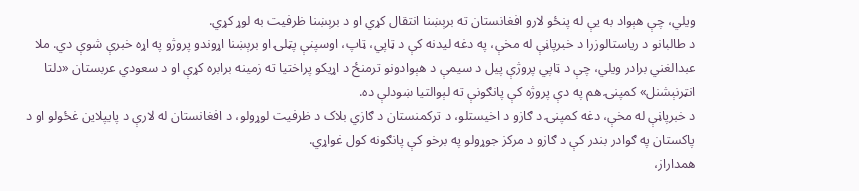ویلي، چې هېواد به یې له پنځو لارو افغانستان ته برېښنا انتقال کړي او د برېښنا ظرفیت به لوړ کړي.
د طالبانو د ریاستالوزرا د خبرپاڼې له مخې، په دغه لیدنه کې د ټاپي، ټاپ، اوسپنې پټلۍ او برېښنا اړوندو پروژو په اړه خبرې شوې دي. ملا عبدالغني برادر ویلي، چې د ټاپي پروژې پیل د سیمې د هېوادونو ترمنځ د اړیکو پراختیا ته زمینه برابره کړې او د سعودي عربستان «دلتا انټرنېشنل» کمپنۍ هم په دې پروژه کې پانګونې ته لېوالتیا ښودلې ده.
د خبرپاڼې له مخې، دغه کمپنۍ د ګازو د اخیستلو، د ترکمنستان د ګازي بلاک د ظرفیت لوړولو، د افغانستان له لارې د پایپلاین غځولو او د پاکستان په ګوادر بندر کې د ګازو د مرکز جوړولو په برخو کې پانګونه کول غواړي.
همداراز،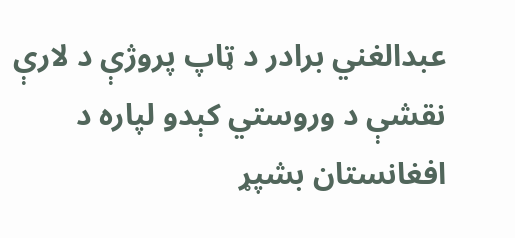عبدالغني برادر د ټاپ پروژې د لارې نقشې د وروستي کېدو لپاره د افغانستان بشپړ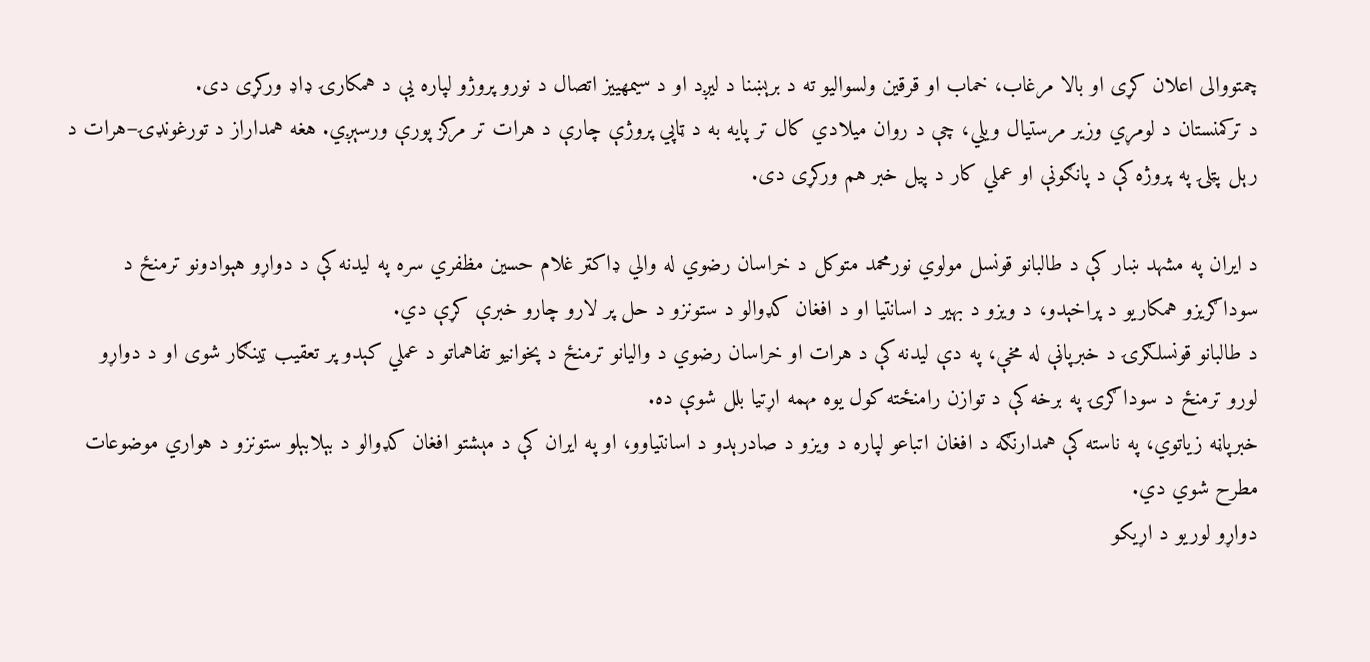چمتووالی اعلان کړی او بالا مرغاب، خماب او قرقین ولسوالیو ته د برېښنا د لیږد او د سیمهییز اتصال د نورو پروژو لپاره یې د همکارۍ ډاډ ورکړی دی.
د ترکمنستان د لومړي وزیر مرستیال ویلي، چې د روان میلادي کال تر پایه به د ټاپي پروژې چارې د هرات تر مرکز پورې ورسېږي. هغه همداراز د تورغونډۍ–هرات د رېل پټلۍ په پروژه کې د پانګونې او عملي کار د پیل خبر هم ورکړی دی.

د ایران په مشهد ښار کې د طالبانو قونسل مولوي نورمحمد متوکل د خراسان رضوي له والي ډاکټر غلام حسین مظفري سره په لیدنه کې د دواړو هېوادونو ترمنځ د سوداګریزو همکاریو د پراخېدو، د ویزو د بهیر د اسانتیا او د افغان کډوالو د ستونزو د حل پر لارو چارو خبرې کړې دي.
د طالبانو قونسلګرۍ د خبرپاڼې له مخې، په دې لیدنه کې د هرات او خراسان رضوي د واليانو ترمنځ د پخوانیو تفاهماتو د عملي کېدو پر تعقیب ټینګار شوی او د دواړو لورو ترمنځ د سوداګرۍ په برخه کې د توازن رامنځته کول یوه مهمه اړتیا بلل شوې ده.
خبرپاڼه زیاتوي، په ناسته کې همدارنګه د افغان اتباعو لپاره د ویزو د صادرېدو د اسانتیاوو، او په ایران کې د مېشتو افغان کډوالو د بېلابېلو ستونزو د هواري موضوعات مطرح شوي دي.
دواړو لوریو د اړیکو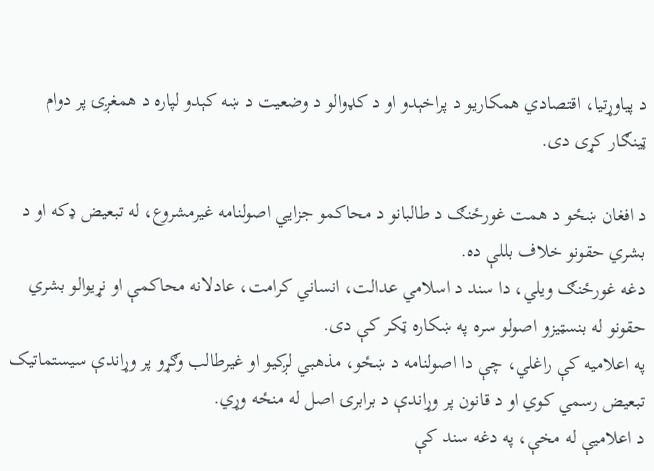د پیاوړتیا، اقتصادي همکاریو د پراخېدو او د کډوالو د وضعیت د ښه کېدو لپاره د همغږۍ پر دوام ټینګار کړی دی.

د افغان ښځو د همت غورځنګ د طالبانو د محاکمو جزايي اصولنامه غیرمشروع، له تبعیض ډکه او د بشري حقونو خلاف بللې ده.
دغه غورځنګ ویلي، دا سند د اسلامي عدالت، انساني کرامت، عادلانه محاکمې او نړیوالو بشري حقونو له بنسټیزو اصولو سره په ښکاره ټکر کې دی.
په اعلامیه کې راغلي، چې دا اصولنامه د ښځو، مذهبي لږکیو او غیرطالب وګړو پر وړاندې سیستماتیک تبعیض رسمي کوي او د قانون پر وړاندې د برابرۍ اصل له منځه وړي.
د اعلامیې له مخې، په دغه سند کې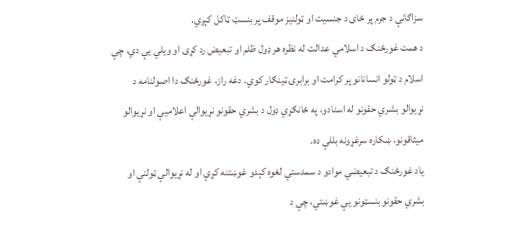سزاګانې د جرم پر ځای د جنسیت او ټولنیز موقف پر بنسټ ټاکل کېږي.
د همت غورځنګ د اسلامي عدالت له نظره هر ډول ظلم او تبعیض رد کړی او ویلي یې دي، چې اسلام د ټولو انسانانو پر کرامت او برابرۍ ټینګار کوي. دغه راز، غورځنګ دا اصولنامه د نړیوالو بشري حقونو له اسنادو، په ځانګړي ډول د بشري حقونو نړیوالې اعلامیې او نړیوالو میثاقونو، ښکاره سرغړونه بللې ده.
یاد غورځنګ د تبعیضي موادو د سمدستي لغوه کېدو غوښتنه کړې او له نړیوالې ټولنې او بشري حقونو بنسټونو یې غوښتي، چې د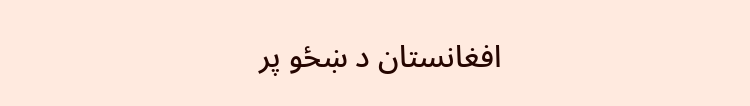افغانستان د ښځو پر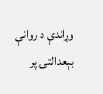وړاندې د روانې بېعدالتۍ پر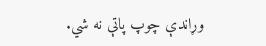وړاندې چوپ پاتې نه شي.